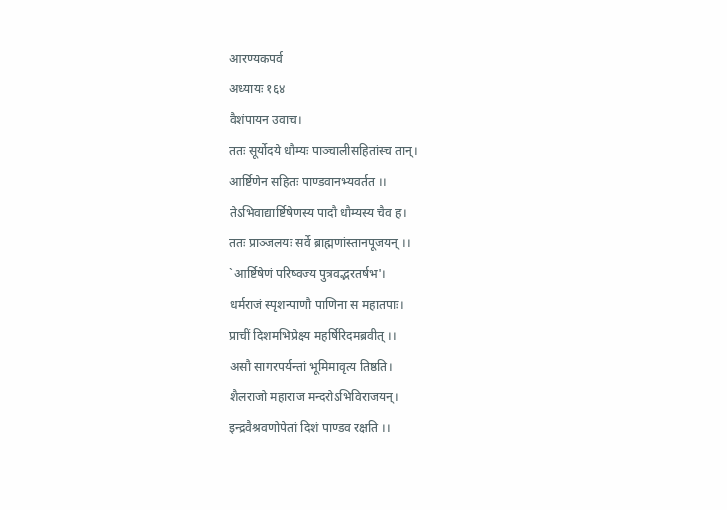आरण्यकपर्व
अध्यायः १६४
वैशंपायन उवाच।
ततः सूर्योदये धौम्यः पाञ्चालीसहितांस्च तान्।
आर्ष्टिणेन सहितः पाण्डवानभ्यवर्तत ।।
तेऽभिवाद्यार्ष्टिषेणस्य पादौ धौम्यस्य चैव ह।
ततः प्राञ्जलयः सर्वे ब्राह्मणांस्तानपूजयन् ।।
`आर्ष्टिषेणं परिष्वज्य पुत्रवद्भरतर्षभ'।
धर्मराजं स्पृशन्पाणौ पाणिना स महातपाः।
प्राचीं दिशमभिप्रेक्ष्य महर्षिरिदमब्रवीत् ।।
असौ सागरपर्यन्तां भूमिमावृत्य तिष्ठति।
शैलराजो महाराज मन्दरोऽभिविराजयन्।
इन्द्रवैश्रवणोपेतां दिशं पाण्डव रक्षति ।।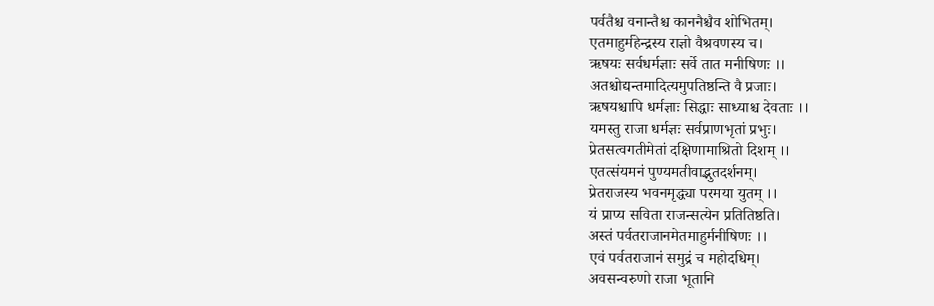पर्वतैश्च वनान्तैश्च काननैश्चैव शोभितम्।
एतमाहुर्महेन्द्रस्य राज्ञो वैश्रवणस्य च।
ऋषयः सर्वधर्मज्ञाः सर्वे तात मनीषिणः ।।
अतश्चोद्यन्तमादित्यमुपतिष्ठन्ति वै प्रजाः।
ऋषयश्चापि धर्मज्ञाः सिद्धाः साध्याश्च देवताः ।।
यमस्तु राजा धर्मज्ञः सर्वप्राणभृतां प्रभुः।
प्रेतसत्वगतीमेतां दक्षिणामाश्रितो दिशम् ।।
एतत्संयमनं पुण्यमतीवाद्भुतदर्शनम्।
प्रेतराजस्य भवनमृद्ध्या परमया युतम् ।।
यं प्राप्य सविता राजन्सत्येन प्रतितिष्ठति।
अस्तं पर्वतराजानमेतमाहुर्मनीषिणः ।।
एवं पर्वतराजानं समुद्रं च महोदधिम्।
अवसन्वरुणो राजा भूतानि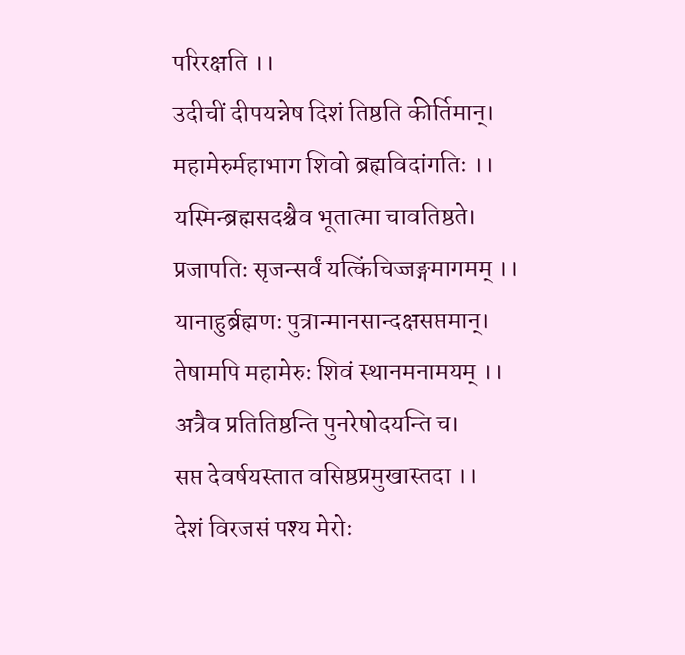परिरक्षति ।।
उदीचीं दीपयन्नेष दिशं तिष्ठति कीर्तिमान्।
महामेरुर्महाभाग शिवो ब्रह्मविदांगतिः ।।
यस्मिन्ब्रह्मसदश्चैव भूतात्मा चावतिष्ठते।
प्रजापतिः सृजन्सर्वं यत्किंचिज्जङ्गमागमम् ।।
यानाहुर्ब्रह्मणः पुत्रान्मानसान्दक्षसप्तमान्।
तेषामपि महामेरुः शिवं स्थानमनामयम् ।।
अत्रैव प्रतितिष्ठन्ति पुनरेषोदयन्ति च।
सप्त देवर्षयस्तात वसिष्ठप्रमुखास्तदा ।।
देशं विरजसं पश्य मेरोः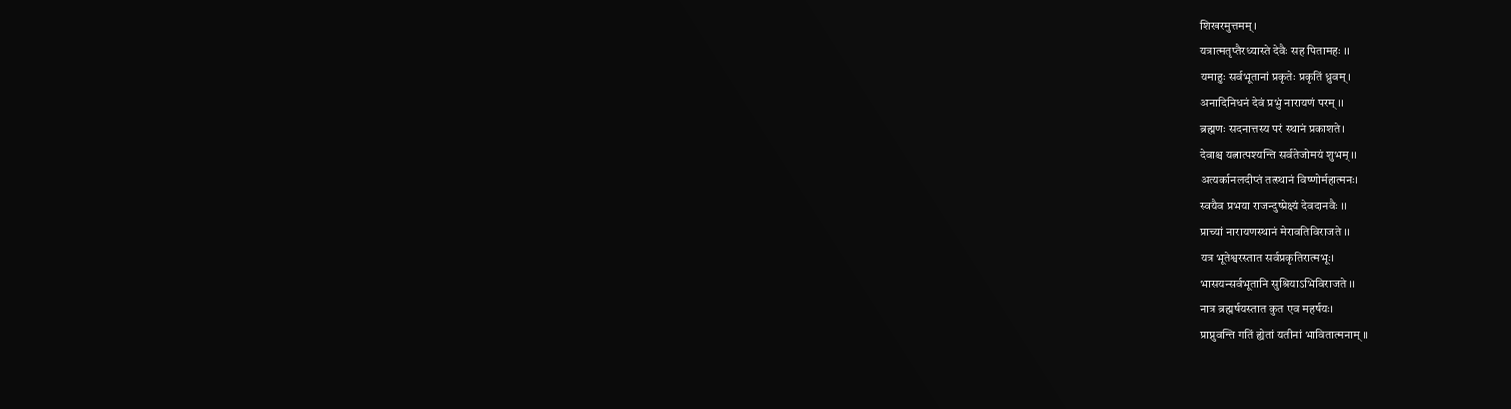शिखरमुत्तमम्।
यत्रात्मतृप्तैरध्यास्ते देवैः सह पितामहः ।।
यमाहुः सर्वभूतानां प्रकृतेः प्रकृतिं ध्रुवम्।
अनादिनिधनं देवं प्रभुं नारायणं परम् ।।
ब्रह्मणः सदनात्तस्य परं स्थानं प्रकाशते।
देवाश्च यत्नात्पश्यन्ति सर्वतेजोमयं शुभम् ।।
अत्यर्कानलदीप्तं तत्स्थानं विष्णोर्महात्मनः।
स्वयैव प्रभया राजन्दुष्प्रेक्ष्यं देवदानवैः ।।
प्राच्यां नारायणस्थानं मेरावतिविराजते ।।
यत्र भूतेश्वरस्तात सर्वप्रकृतिरात्मभूः।
भासयन्सर्वभूतानि सुश्रियाऽभिविराजते ।।
नात्र ब्रह्मर्षयस्तात कुत एव महर्षयः।
प्राप्नुवन्ति गतिं ह्येतां यतीनां भावितात्मनाम् ।।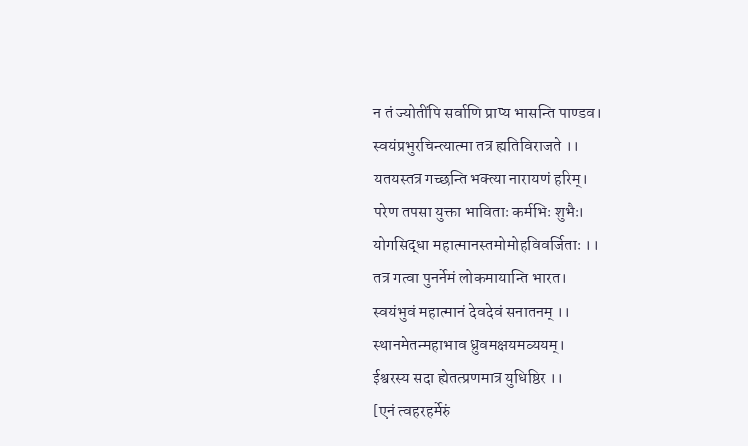न तं ज्योतींपि सर्वाणि प्राप्य भासन्ति पाण्डव।
स्वयंप्रभुरचिन्त्यात्मा तत्र ह्यतिविराजते ।।
यतयस्तत्र गच्छन्ति भक्त्या नारायणं हरिम्।
परेण तपसा युक्ता भाविताः कर्मभिः शुभैः।
योगसिद्धा महात्मानस्तमोमोहविवर्जिताः ।।
तत्र गत्वा पुनर्नेमं लोकमायान्ति भारत।
स्वयंभुवं महात्मानं देवदेवं सनातनम् ।।
स्थानमेतन्महाभाव ध्रुवमक्षयमव्ययम्।
ईश्वरस्य सदा ह्येतत्प्रणमात्र युधिष्ठिर ।।
[एनं त्वहरहर्मेरुं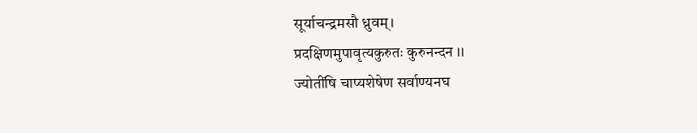सूर्याचन्द्रमसौ ध्रुवम्।
प्रदक्षिणमुपावृत्यकुरुतः कुरुनन्दन ।।
ज्योतींषि चाप्यशेषेण सर्वाण्यनघ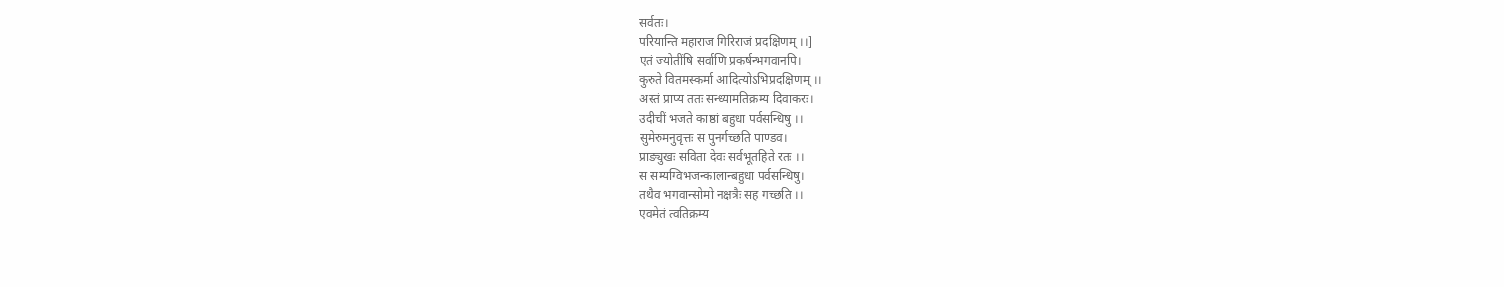सर्वतः।
परियान्ति महाराज गिरिराजं प्रदक्षिणम् ।।]
एतं ज्योतींषि सर्वाणि प्रकर्षन्भगवानपि।
कुरुते वितमस्कर्मा आदित्योऽभिप्रदक्षिणम् ।।
अस्तं प्राप्य ततः सन्ध्यामतिक्रम्य दिवाकरः।
उदीचीं भजते काष्ठां बहुधा पर्वसन्धिषु ।।
सुमेरुमनुवृत्तः स पुनर्गच्छति पाण्डव।
प्राङ्युखः सविता देवः सर्वभूतहिते रतः ।।
स सम्यग्विभजन्कालान्बहुधा पर्वसन्धिषु।
तथैव भगवान्सोमो नक्षत्रैः सह गच्छति ।।
एवमेतं त्वतिक्रम्य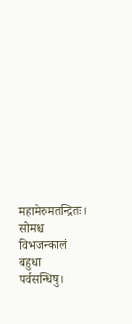महामेरुमतन्द्रितः।
सोमश्च विभजन्कालं बहुधा पर्वसन्धिषु।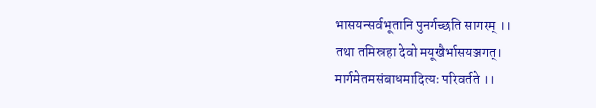भासयन्सर्वभूतानि पुनर्गच्छति सागरम् ।।
तथा तमिस्रहा देवो मयूखैर्भासयञ्जगत्।
मार्गमेतमसंबाधमादित्यः परिवर्तते ।।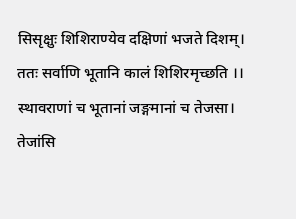सिसृक्षुः शिशिराण्येव दक्षिणां भजते दिशम्।
ततः सर्वाणि भूतानि कालं शिशिरमृच्छति ।।
स्थावराणां च भूतानां जङ्गमानां च तेजसा।
तेजांसि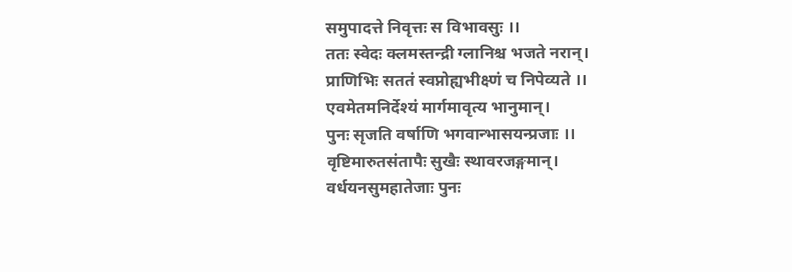समुपादत्ते निवृत्तः स विभावसुः ।।
ततः स्वेदः क्लमस्तन्द्री ग्लानिश्च भजते नरान्।
प्राणिभिः सततं स्वप्नोह्यभीक्ष्णं च निपेव्यते ।।
एवमेतमनिर्देश्यं मार्गमावृत्य भानुमान्।
पुनः सृजति वर्षाणि भगवान्भासयन्प्रजाः ।।
वृष्टिमारुतसंतापैः सुखैः स्थावरजङ्गमान्।
वर्धयनसुमहातेजाः पुनः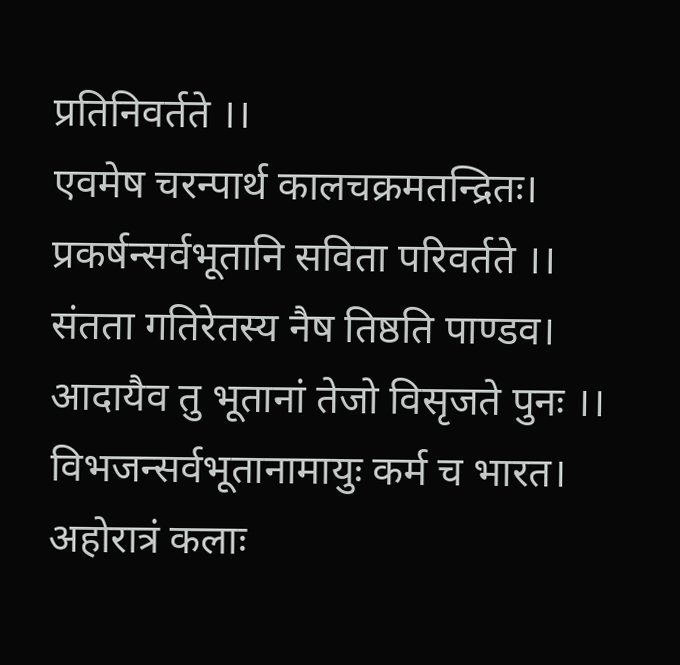प्रतिनिवर्तते ।।
एवमेष चरन्पार्थ कालचक्रमतन्द्रितः।
प्रकर्षन्सर्वभूतानि सविता परिवर्तते ।।
संतता गतिरेतस्य नैष तिष्ठति पाण्डव।
आदायैव तु भूतानां तेजो विसृजते पुनः ।।
विभजन्सर्वभूतानामायुः कर्म च भारत।
अहोरात्रं कलाः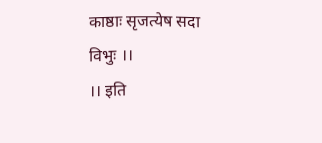काष्ठाः सृजत्येष सदा विभुः ।।
।। इति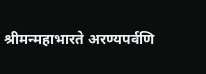श्रीमन्महाभारते अरण्यपर्वणि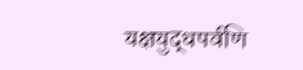यक्षयुद्धपर्वणि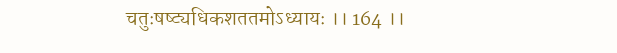चतुःषष्ट्यधिकशततमोऽध्यायः ।। 164 ।।